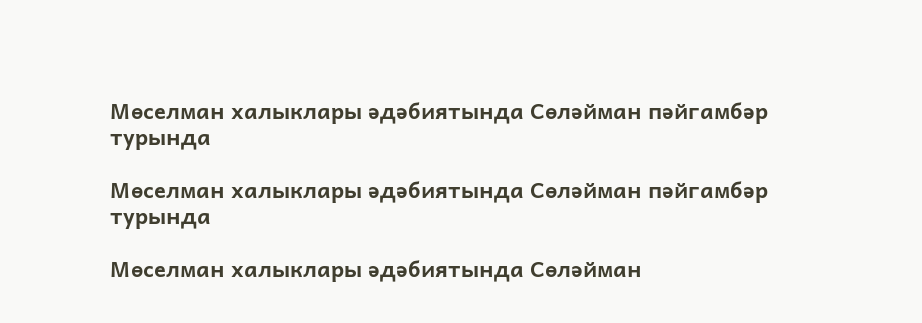Мөселман халыклары әдәбиятында Сөләйман пәйгамбәр турында

Мөселман халыклары әдәбиятында Сөләйман пәйгамбәр турында

Мөселман халыклары әдәбиятында Сөләйман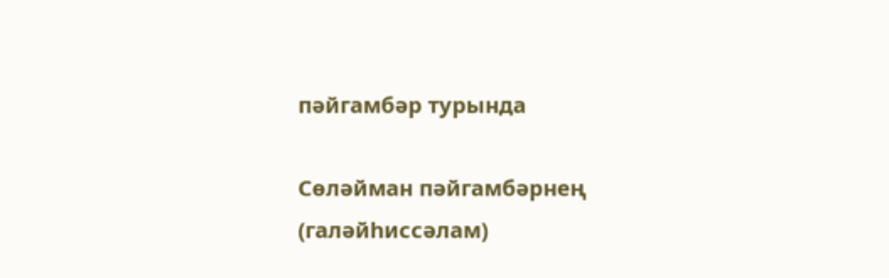пәйгамбәр турында

Сөләйман пәйгамбәрнең (галәйһиссәлам)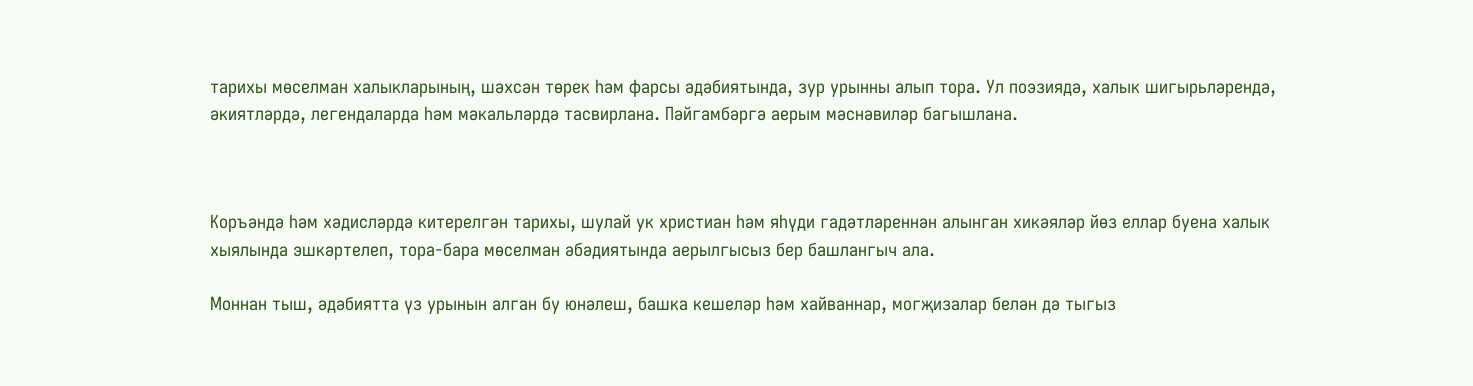тарихы мөселман халыкларының, шәхсән төрек һәм фарсы әдәбиятында, зур урынны алып тора. Ул поэзиядә, халык шигырьләрендә, әкиятләрдә, легендаларда һәм мәкальләрдә тасвирлана. Пәйгамбәргә аерым мәснәвиләр багышлана.



Коръәндә һәм хәдисләрдә китерелгән тарихы, шулай ук христиан һәм яһүди гадәтләреннән алынган хикәяләр йөз еллар буена халык хыялында эшкәртелеп, тора-бара мөселман әбәдиятында аерылгысыз бер башлангыч ала.

Моннан тыш, әдәбиятта үз урынын алган бу юнәлеш, башка кешеләр һәм хайваннар, могҗизалар белән дә тыгыз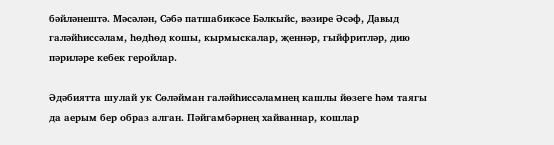бәйләнештә. Мәсәлән, Сәбә патшабикәсе Бәлкыйс, вәзире Әсәф, Давыд галәйһиссәлам, һөдһөд кошы, кырмыскалар, җеннәр, гыйфритләр, дию пәриләре кебек геройлар.

Әдәбиятта шулай ук Сөләйман галәйһиссәламнең кашлы йөзеге һәм таягы да аерым бер образ алган. Пәйгамбәрнең хайваннар, кошлар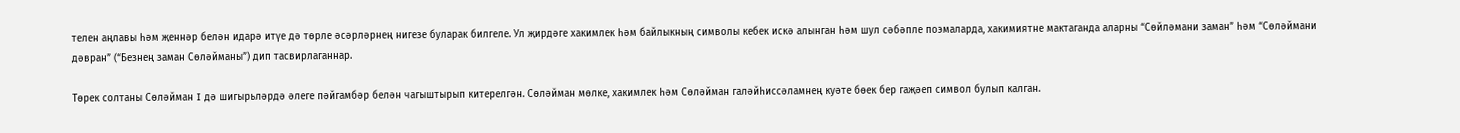телен аңлавы һәм җеннәр белән идарә итүе дә төрле әсәрләрнең нигезе буларак билгеле. Ул җирдәге хакимлек һәм байлыкның символы кебек искә алынган һәм шул сәбәпле поэмаларда, хакимиятне мактаганда аларны “Сөйләмани заман” һәм “Сөләймани дәвран” (“Безнең заман Сөләйманы”) дип тасвирлаганнар.

Төрек солтаны Сөләйман I дә шигырьләрдә әлеге пәйгамбәр белән чагыштырып китерелгән. Сөләйман мөлке, хакимлек һәм Сөләйман галәйһиссәламнең куәте бөек бер гаҗәеп символ булып калган.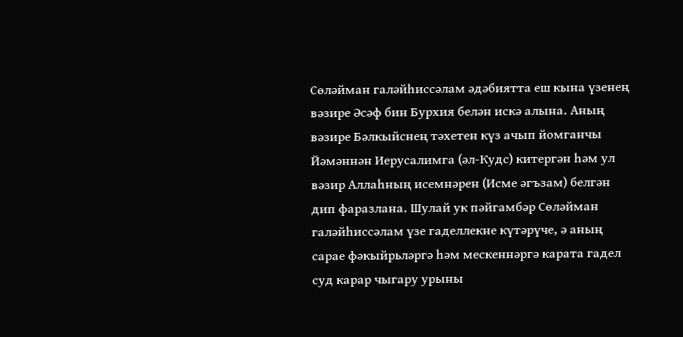Сөләйман галәйһиссәлам әдәбиятта еш кына үзенең вәзире Әсәф бин Бурхия белән искә алына. Аның вәзире Бәлкыйснең тәхетен күз ачып йомганчы Йәмәннән Иерусалимга (әл-Кудс) китергән һәм ул вәзир Аллаһның исемнәрен (Исме әгъзам) белгән дип фаразлана. Шулай ук пәйгамбәр Сөләйман галәйһиссәлам үзе гаделлекне күтәрүче, ә аның сарае фәкыйрьләргә һәм мескеннәргә карата гадел суд карар чыгару урыны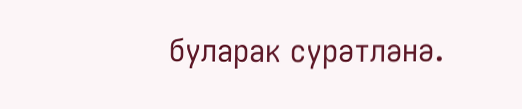буларак сурәтләнә.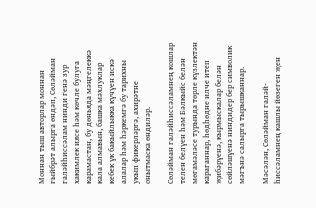Моннан тыш авторлар моннан гыйбрәт алырга өндәп, Сөләйман галәйһиссәлам нинди генә зур хакимлек иясе һәм көчле булуга карамастан, бу дөньяда мәңгелеккә кала алмавын, башка мәхлуклар кебек үк бакыйлыкка күчүен искә алалар һәм һәркемгә бу тарихны укып фикерләргә, ахирәтне онытмаска өндиләр.

Сөләйман галәйһиссәламнең кошлар телен белүен һәм Бәлкыйс белән мөгамәләсе турында төрле күзлектән караганнар, һөдһөдне илче итеп җибәрүенә, кырмыскалар белән сөйләшүенә ниндидер бер символик мәгънә салырга тырышканнар.

Мәсәлән, Сөләйман галәй-һиссәламнең кашлы йөзеген җен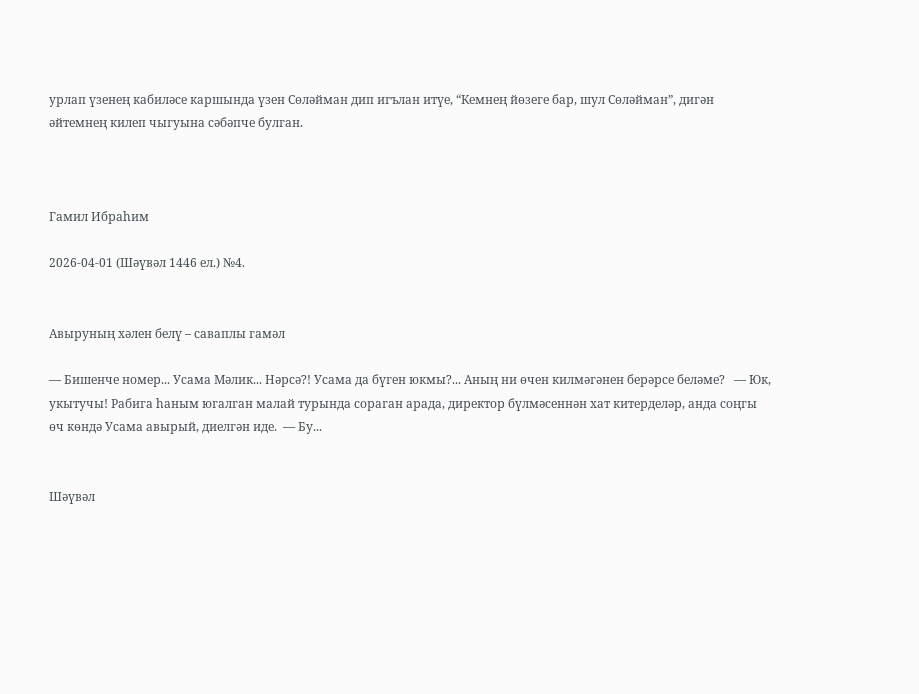урлап үзенең кабиләсе каршында үзен Сөләйман дип игълан итүе, “Кемнең йөзеге бар, шул Сөләйман”, дигән әйтемнең килеп чыгуына сәбәпче булган.



Гамил Ибраһим

2026-04-01 (Шәүвәл 1446 ел.) №4.


Авыруның хәлен белү – саваплы гамәл

— Бишенче номер... Усама Мәлик... Нәрсә?! Усама да бүген юкмы?... Аның ни өчен килмәгәнен берәрсе беләме?   — Юк, укытучы! Рабига һаным югалган малай турында сораган арада, директор бүлмәсеннән хат китерделәр, анда соңгы өч көндә Усама авырый, диелгән иде.  — Бу...


Шәүвәл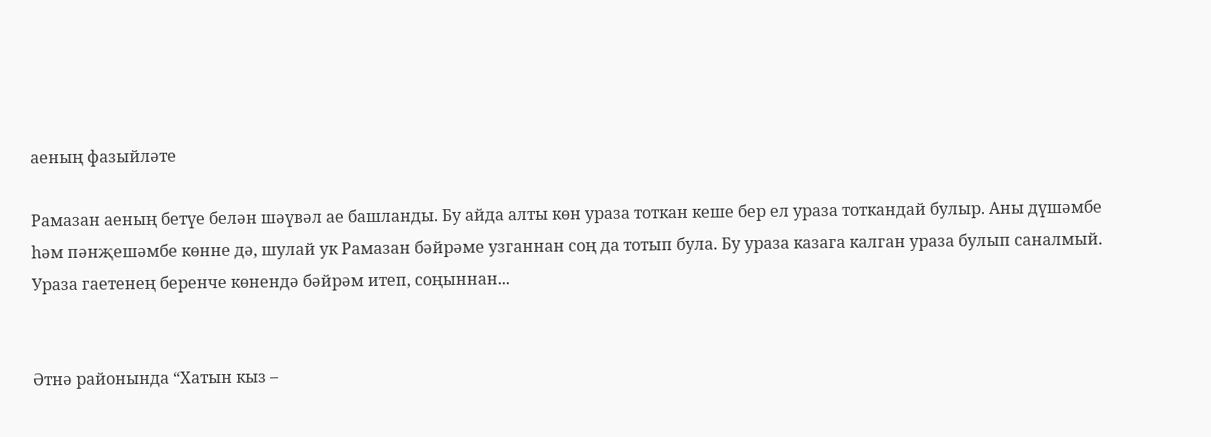аеның фазыйләте

Рамазан аеның бетүе белән шәүвәл ае башланды. Бу айда алты көн ураза тоткан кеше бер ел ураза тоткандай булыр. Аны дүшәмбе һәм пәнҗешәмбе көнне дә, шулай ук Рамазан бәйрәме узганнан соң да тотып була. Бу ураза казага калган ураза булып саналмый. Ураза гаетенең беренче көнендә бәйрәм итеп, соңыннан...


Әтнә районында “Хатын кыз –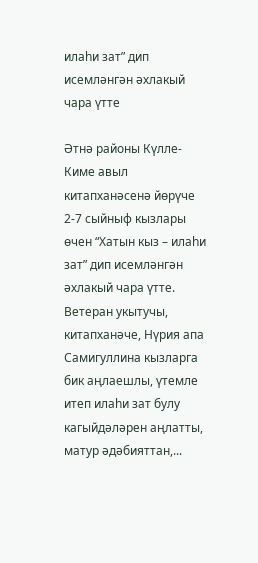илаһи зат” дип исемләнгән әхлакый чара үтте

Әтнә районы Күлле-Киме авыл китапханәсенә йөрүче 2-7 сыйныф кызлары өчен “Хатын кыз – илаһи зат” дип исемләнгән әхлакый чара үтте. Ветеран укытучы, китапханәче, Нүрия апа Самигуллина кызларга бик аңлаешлы, үтемле итеп илаһи зат булу кагыйдәләрен аңлатты, матур әдәбияттан,...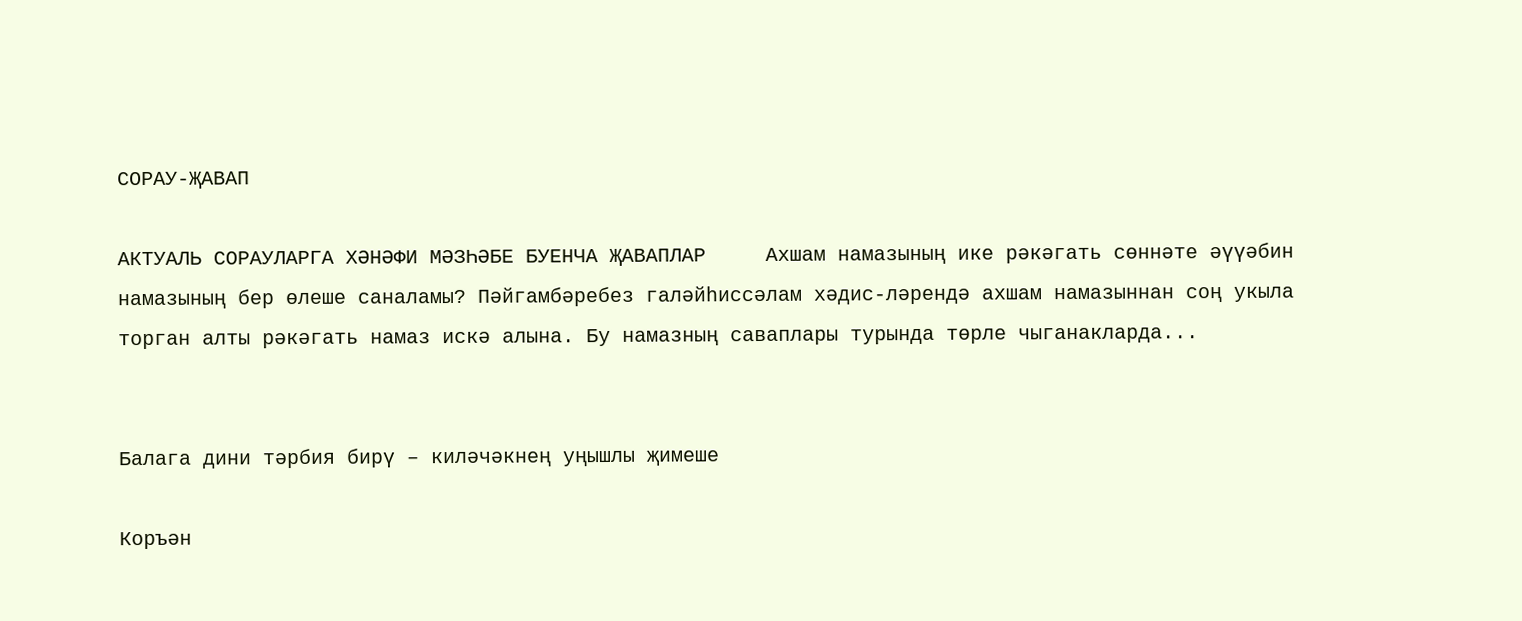СОРАУ-ҖАВАП

АКТУАЛЬ СОРАУЛАРГА ХӘНӘФИ МӘЗҺӘБЕ БУЕНЧА ҖАВАПЛАР     Ахшам намазының ике рәкәгать сөннәте әүүәбин намазының бер өлеше саналамы? Пәйгамбәребез галәйһиссәлам хәдис-ләрендә ахшам намазыннан соң укыла торган алты рәкәгать намаз искә алына. Бу намазның саваплары турында төрле чыганакларда...


Балага дини тәрбия бирү – киләчәкнең уңышлы җимеше

Коръән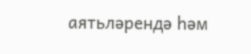аятьләрендә һәм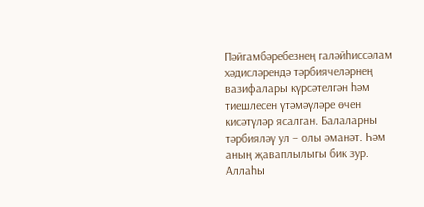Пәйгамбәребезнең галәйһиссәлам хәдисләрендә тәрбиячеләрнең вазифалары күрсәтелгән һәм тиешлесен үтәмәүләре өчен кисәтүләр ясалган. Балаларны тәрбияләү ул – олы әманәт. Һәм аның җаваплылыгы бик зур.   Аллаһы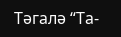Тәгалә “Та-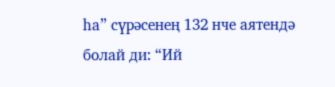һа” сүрәсенең 132 нче аятендә болай ди: “Ий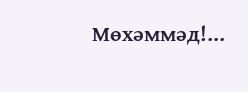Мөхәммәд!...